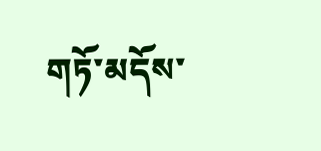གཏོ་མདོས་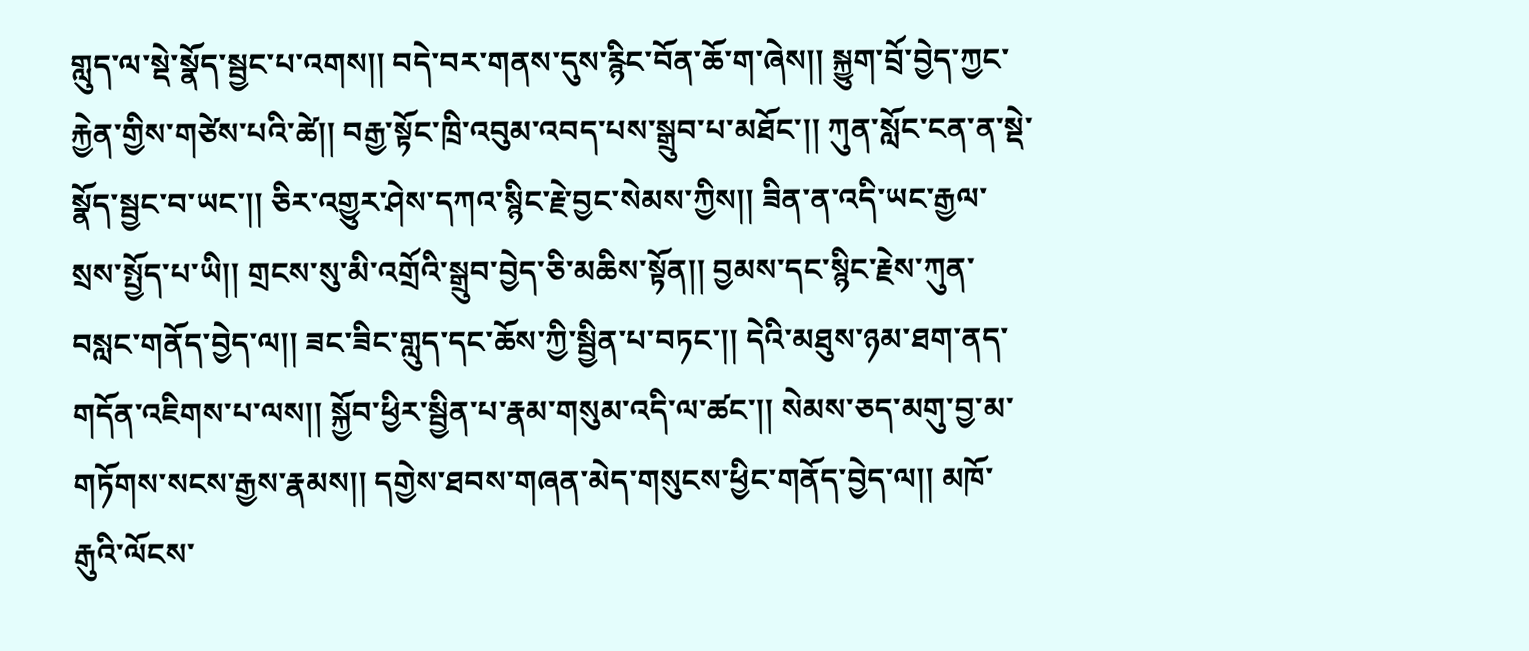གླུད་ལ་སྡེ་སྣོད་སྦྱང་པ་འགས།། བདེ་བར་གནས་དུས་རྙིང་བོན་ཆོ་ག་ཞེས།། སྐྱུག་བྲོ་བྱེད་ཀྱང་རྐྱེན་གྱིས་གཙེས་པའི་ཚེ།། བརྒྱ་སྟོང་ཁྲི་འབུམ་འབད་པས་སྒྲུབ་པ་མཐོང་།། ཀུན་སློང་ངན་ན་སྡེ་སྣོད་སྦྱང་བ་ཡང་།། ཅིར་འགྱུར་ཤེས་དཀའ་སྙིང་རྗེ་བྱང་སེམས་ཀྱིས།། ཟིན་ན་འདི་ཡང་རྒྱལ་ སྲས་སྤྱོད་པ་ཡི།། གྲངས་སུ་མི་འགྲོའི་སྒྲུབ་བྱེད་ཅི་མཆིས་སྟོན།། བྱམས་དང་སྙིང་རྗེས་ཀུན་བསླང་གནོད་བྱེད་ལ།། ཟང་ཟིང་གླུད་དང་ཆོས་ཀྱི་སྦྱིན་པ་བཏང་།། དེའི་མཐུས་ཉམ་ཐག་ནད་གདོན་འཇིགས་པ་ལས།། སྐྱོབ་ཕྱིར་སྦྱིན་པ་རྣམ་གསུམ་འདི་ལ་ཚང་།། སེམས་ཅད་མགུ་བྱ་མ་གཏོགས་སངས་རྒྱས་རྣམས།། དགྱེས་ཐབས་གཞན་མེད་གསུངས་ཕྱིང་གནོད་བྱེད་ལ།། མཁོ་རྒུའི་ལོངས་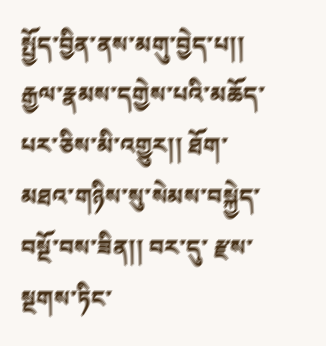སྤྱོད་བྱིན་ནས་མགུ་བྱེད་པ།། རྒྱལ་རྣམས་དགྱེས་པའི་མཆོད་པར་ཅིས་མི་འགྱུར།། ཐོག་མཐའ་གཉིས་སུ་སེམས་བསྐྱེད་བསྔོ་བས་ཟིན།། བར་དུ་ རྫས་སྔགས་ཏིང་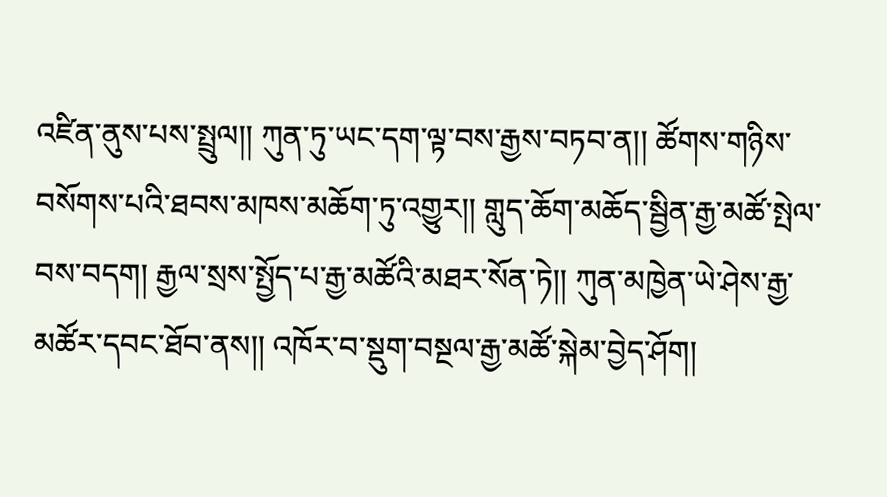འཛིན་ནུས་པས་སྤྲུལ།། ཀུན་ཏུ་ཡང་དག་ལྟ་བས་རྒྱས་བཏབ་ན།། ཚོགས་གཉིས་བསོགས་པའི་ཐབས་མཁས་མཆོག་ཏུ་འགྱུར།། གླུད་ཆོག་མཆོད་སྦྱིན་རྒྱ་མཚོ་སྤེལ་བས་བདག། རྒྱལ་སྲས་སྤྱོད་པ་རྒྱ་མཚོའི་མཐར་སོན་ཏེ།། ཀུན་མཁྱེན་ཡེ་ཤེས་རྒྱ་མཚོར་དབང་ཐོབ་ནས།། འཁོར་བ་སྡུག་བསྔལ་རྒྱ་མཚོ་སྐེམ་བྱེད་ཤོག།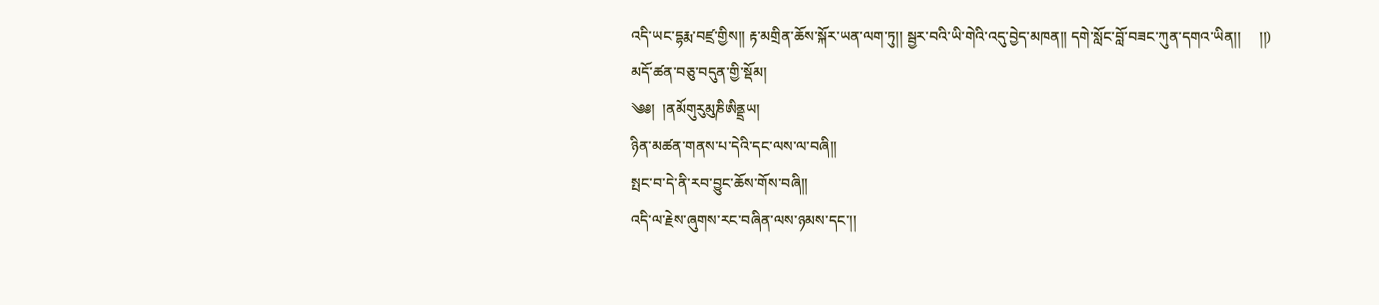འདི་ཡང་དྷརྨ་བཛྲ་གྱིས།། རྟ་མགྲིན་ཆོས་སྐོར་ཡན་ལག་ཏུ།། སྦྱར་བའི་ཡི་གེའི་འདུ་བྱེད་མཁན།། དགེ་སློང་བློ་བཟང་ཀུན་དགའ་ཡིན།།     །།)
མདོ་ཚན་བཅུ་བདུན་གྱི་སྡོམ།
༄༅།  །ནམོགུརུམུཎིཨིནྡྲཡ།
ཉིན་མཚན་གནས་པ་དེའི་དང་ལས་ལ་བཞི།།
སྤང་བ་དེ་ནི་རབ་བྱུང་ཆོས་གོས་བཞི།།
འདི་ལ་རྗེས་ཞུགས་རང་བཞིན་ལས་ཉམས་དང་།།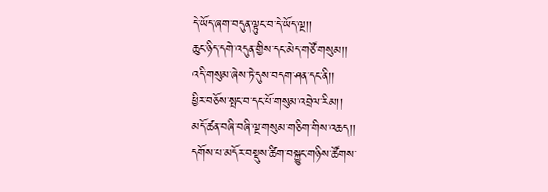དེ་ཡོད་ཞག་བདུན་ལྟུང་བ་དེ་ཡོད་ལྔ།།
ཆུང་ཉིད་དགེ་འདུན་གྱིས་དང་མེད་གཙོ་གསུམ།།
འདི་གསུམ་ཞེས་ཏེ་དུས་བདག་ཤན་དང་ནི།།
ཕྱིར་བཅོས་སྤང་བ་དང་པོ་གསུམ་འབྲེལ་རིམ།།
མདོ་ཚན་བཞི་བཞི་ལྔ་གསུམ་གཅིག་གིས་འཆད།།
དགོས་པ་མདོར་བསྡུས་ཚིག་བསྐྱུང་གཉིས་ཚོགས་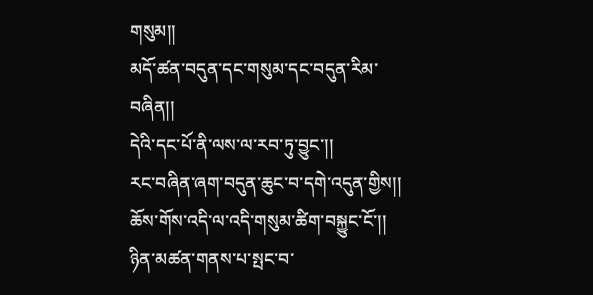གསུམ།།
མདོ་ཚན་བདུན་དང་གསུམ་དང་བདུན་རིམ་བཞིན།།
དེའི་དང་པོ་ནི་ལས་ལ་རབ་ཏུ་བྱུང་།།
རང་བཞིན་ཞག་བདུན་ཆུང་བ་དགེ་འདུན་གྱིས།།
ཆོས་གོས་འདི་ལ་འདི་གསུམ་ཚིག་བསྐྱུང་ངོ་།།
ཉིན་མཚན་གནས་པ་སྤང་བ་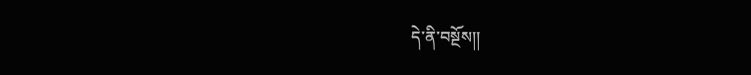དེ་ནི་བསྔོས།།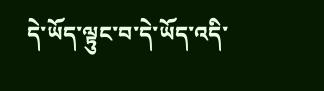དེ་ཡོད་ལྟུང་བ་དེ་ཡོད་འདི་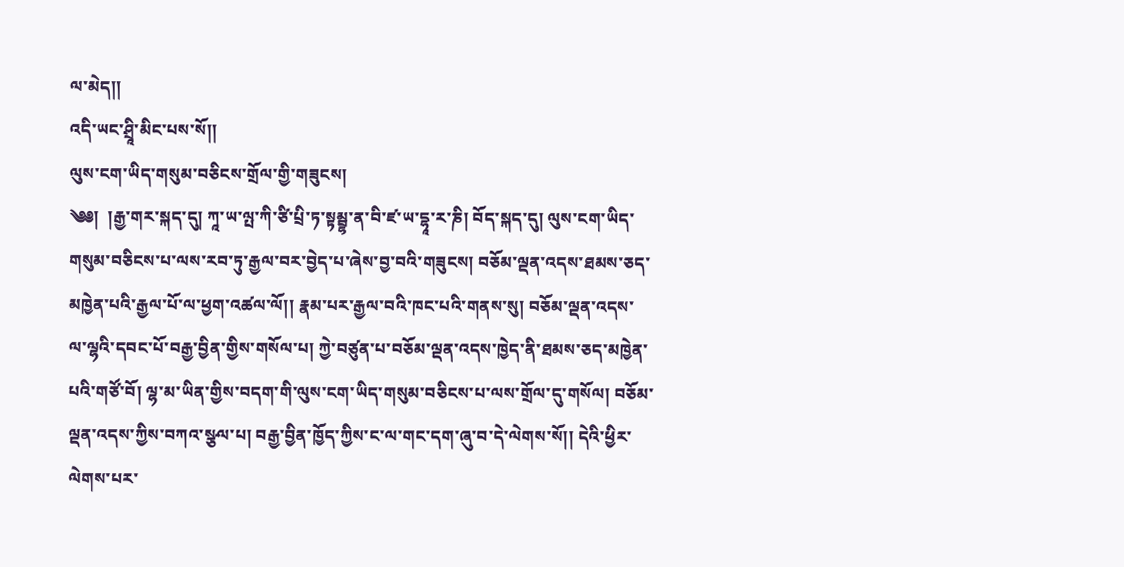ལ་མེད།།
འདི་ཡང་ཤྲཱི་མིང་པས་སོ།།
ལུས་ངག་ཡིད་གསུམ་བཅིངས་གྲོལ་གྱི་གཟུངས།
༄༅།  །རྒྱ་གར་སྐད་དུ། ཀཱ་ཡ་ལྤ་ཀི་ཙི་པྲི་ཏ་སྟམྦྷ་ན་བི་ཛ་ཡ་དྷཱ་ར་ཎི། བོད་སྐད་དུ། ལུས་ངག་ཡིད་གསུམ་བཅིངས་པ་ལས་རབ་ཏུ་རྒྱལ་བར་བྱེད་པ་ཞེས་བྱ་བའི་གཟུངས། བཅོམ་ལྡན་འདས་ཐམས་ཅད་མཁྱེན་པའི་རྒྱལ་པོ་ལ་ཕྱག་འཚལ་ལོ།། རྣམ་པར་རྒྱལ་བའི་ཁང་པའི་གནས་སུ། བཅོམ་ལྡན་འདས་ལ་ལྷའི་དབང་པོ་བརྒྱ་བྱིན་གྱིས་གསོལ་པ། ཀྱེ་བཙུན་པ་བཅོམ་ལྡན་འདས་ཁྱེད་ནི་ཐམས་ཅད་མཁྱེན་པའི་གཙོ་བོ། ལྷ་མ་ཡིན་གྱིས་བདག་གི་ལུས་ངག་ཡིད་གསུམ་བཅིངས་པ་ལས་གྲོལ་དུ་གསོལ། བཅོམ་ལྡན་འདས་ཀྱིས་བཀའ་སྩལ་པ། བརྒྱ་བྱིན་ཁྱོད་ཀྱིས་ང་ལ་གང་དག་ཞུ་བ་དེ་ལེགས་སོ།། དེའི་ཕྱིར་ལེགས་པར་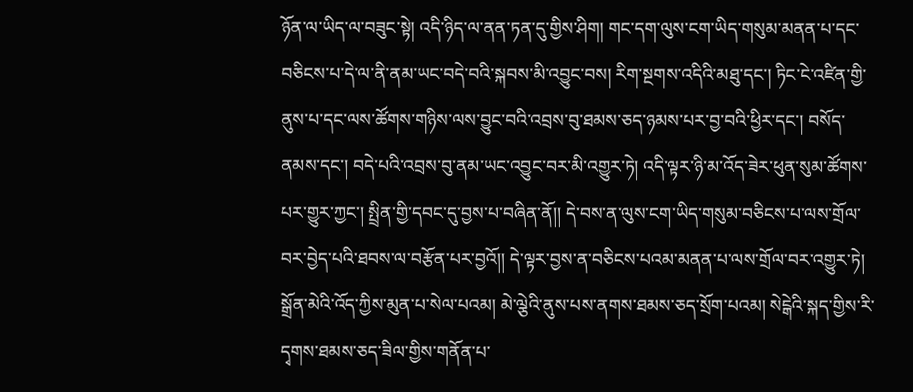ཉོན་ལ་ཡིད་ལ་བཟུང་སྟེ། འདི་ཉིད་ལ་ནན་ཏན་དུ་གྱིས་ཤིག། གང་དག་ལུས་ངག་ཡིད་གསུམ་མནན་པ་དང་བཅིངས་པ་དེ་ལ་ནི་ནམ་ཡང་བདེ་བའི་སྐབས་མི་འབྱུང་བས། རིག་སྔགས་འདིའི་མཐུ་དང་། ཏིང་ངེ་འཛིན་གྱི་ནུས་པ་དང་ལས་ཚོགས་གཉིས་ལས་བྱུང་བའི་འབྲས་བུ་ཐམས་ཅད་ཉམས་པར་བྱ་བའི་ཕྱིར་དང་། བསོད་ནམས་དང་། བདེ་པའི་འབྲས་བུ་ནམ་ཡང་འབྱུང་བར་མི་འགྱུར་ཏེ། འདི་ལྟར་ཉི་མ་འོད་ཟེར་ཕུན་སུམ་ཚོགས་པར་གྱུར་ཀྱང་། སྤྲིན་གྱི་དབང་དུ་བྱས་པ་བཞིན་ནོ།། དེ་བས་ན་ལུས་ངག་ཡིད་གསུམ་བཅིངས་པ་ལས་གྲོལ་བར་བྱེད་པའི་ཐབས་ལ་བརྩོན་པར་བྱའོ།། དེ་ལྟར་བྱས་ན་བཅིངས་པའམ་མནན་པ་ལས་གྲོལ་བར་འགྱུར་ཏེ། སྒྲོན་མེའི་འོད་ཀྱིས་མུན་པ་སེལ་པའམ། མེ་ལྕེའི་ནུས་པས་ནགས་ཐམས་ཅད་སྲོག་པའམ། སེངྒེའི་སྐད་གྱིས་རི་དྭགས་ཐམས་ཅད་ཟིལ་གྱིས་གནོན་པ་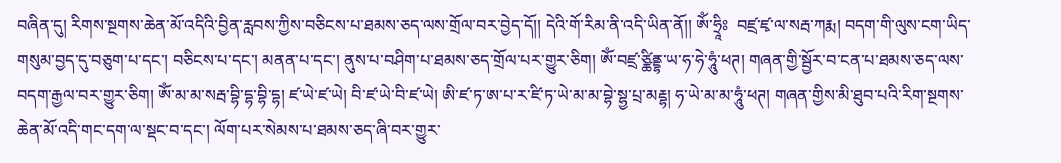བཞིན་དུ། རིགས་སྔགས་ཆེན་མོ་འདིའི་བྱིན་རླབས་ཀྱིས་བཅིངས་པ་ཐམས་ཅད་ལས་གྲོལ་བར་བྱེད་དོ།། དེའི་གོ་རིམ་ནི་འདི་ཡིན་ནོ།། ཨོཾ་ཧྲཱིཿ  བཛྲ་ཛྭ་ལ་སརྦ་ཀརྨ། བདག་གི་ལུས་ངག་ཡིད་གསུམ་བྱད་དུ་བཅུག་པ་དང་། བཅིངས་པ་དང་། མནན་པ་དང་། ནུས་པ་བཤིག་པ་ཐམས་ཅད་གྲོལ་པར་གྱུར་ཅིག། ཨོཾ་བཛྲ་ཙྪིནྡྷ་ཡ་ཧ་ཧེ་ཧཱུཾ་ཕཊ། གཞན་གྱི་སྦྱོར་བ་ངན་པ་ཐམས་ཅད་ལས་བདག་རྒྱལ་བར་གྱུར་ཅིག། ཨོཾ་མ་མ་སརྦ་བྷི་དྷ་བྷི་དྷ། ཛ་ཡེ་ཛ་ཡེ། བི་ཛ་ཡེ་བི་ཛ་ཡེ། ཨི་ཛ་ཏ་ཨ་པ་ར་ཛི་ཏ་ཡེ་མ་མ་བྷེ་སྷྱ་པྲ་མརྡྷ། ཧ་ཡེ་མ་མ་ཧཱུཾ་ཕཊ། གཞན་གྱིས་མི་ཐུབ་པའི་རིག་སྔགས་ཆེན་མོ་འདི་གང་དག་ལ་སྡང་བ་དང་། ལོག་པར་སེམས་པ་ཐམས་ཅད་ཞི་བར་གྱུར་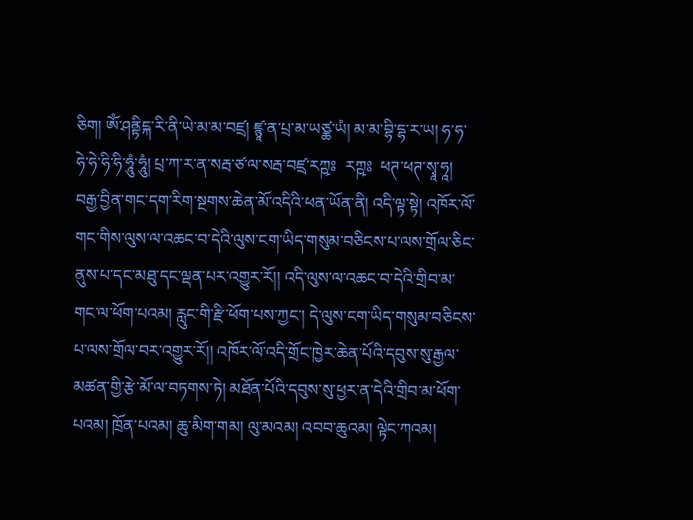ཅིག། ཨོཾ་ཤནྟིངྐ་རི་ནི་ཡེ་མ་མ་བཛྲ། ཛྙཱ་ན་པྲ་མ་ཡཙྪ་ཡཾ། མ་མ་བྷི་དྷ་ར་ཡ། ཧ་ཧ་ཧེ་ཧེ་ཧི་ཧི་ཧཱུཾ་ཧཱུཾ། པྲ་ཀ་ར་ན་སརྦ་ཙ་ལ་སརྦ་བཛྲ་རཀྵཿ  རཀྵཿ  ཕཊ་ཕཊ་སྭཱ་ཧཱ། བརྒྱ་བྱིན་གང་དག་རིག་སྔགས་ཆེན་མོ་འདིའི་ཕན་ཡོན་ནི། འདི་ལྟ་སྟེ། འཁོར་ལོ་གང་གིས་ལུས་ལ་འཆང་བ་དེའི་ལུས་ངག་ཡིད་གསུམ་བཅིངས་པ་ལས་གྲོལ་ཅིང་ནུས་པ་དང་མཐུ་དང་ལྡན་པར་འགྱུར་རོ།། འདི་ལུས་ལ་འཆང་བ་དེའི་གྲིབ་མ་གང་ལ་ཕོག་པའམ། རླུང་གི་རྫི་ཕོག་པས་ཀྱང་། དེ་ལུས་ངག་ཡིད་གསུམ་བཅིངས་པ་ལས་གྲོལ་བར་འགྱུར་རོ།། འཁོར་ལོ་འདི་གྲོང་ཁྱེར་ཆེན་པོའི་དབུས་སུ་རྒྱལ་མཚན་གྱི་རྩེ་མོ་ལ་བཏགས་ཏེ། མཐོན་པོའི་དབུས་སུ་ཕྱར་ན་དེའི་གྲིབ་མ་ཕོག་པའམ། ཁྲོན་པའམ། ཆུ་མིག་གམ། ལུ་མའམ། འབབ་ཆུའམ། ལྟེང་ཀའམ།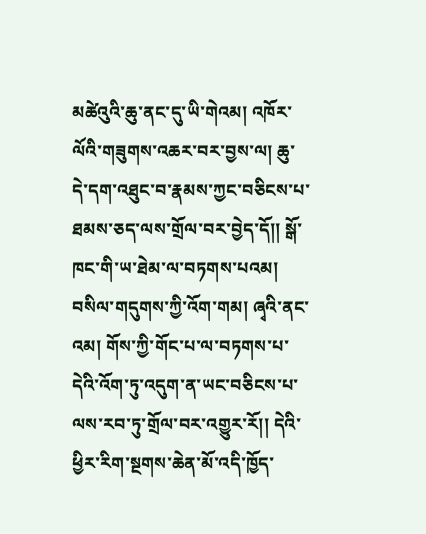མཚེའུའི་ཆུ་ནང་དུ་ཡི་གེའམ། འཁོར་ལོའི་གཟུགས་འཆར་བར་བྱས་ལ། ཆུ་དེ་དག་འཐུང་བ་རྣམས་ཀྱང་བཅིངས་པ་ཐམས་ཅད་ལས་གྲོལ་བར་བྱེད་དོ།། སྒོ་ཁང་གི་ཡ་ཐེམ་ལ་བཏགས་པའམ། བསིལ་གདུགས་ཀྱི་འོག་གམ། ཞྭའི་ནང་འམ། གོས་ཀྱི་གོང་པ་ལ་བཏགས་པ་དེའི་འོག་ཏུ་འདུག་ན་ཡང་བཅིངས་པ་ལས་རབ་ཏུ་གྲོལ་བར་འགྱུར་རོ།། དེའི་ཕྱིར་རིག་སྔགས་ཆེན་མོ་འདི་ཁྱོད་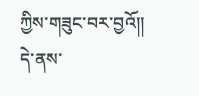ཀྱིས་གཟུང་བར་བྱའོ།། དེ་ནས་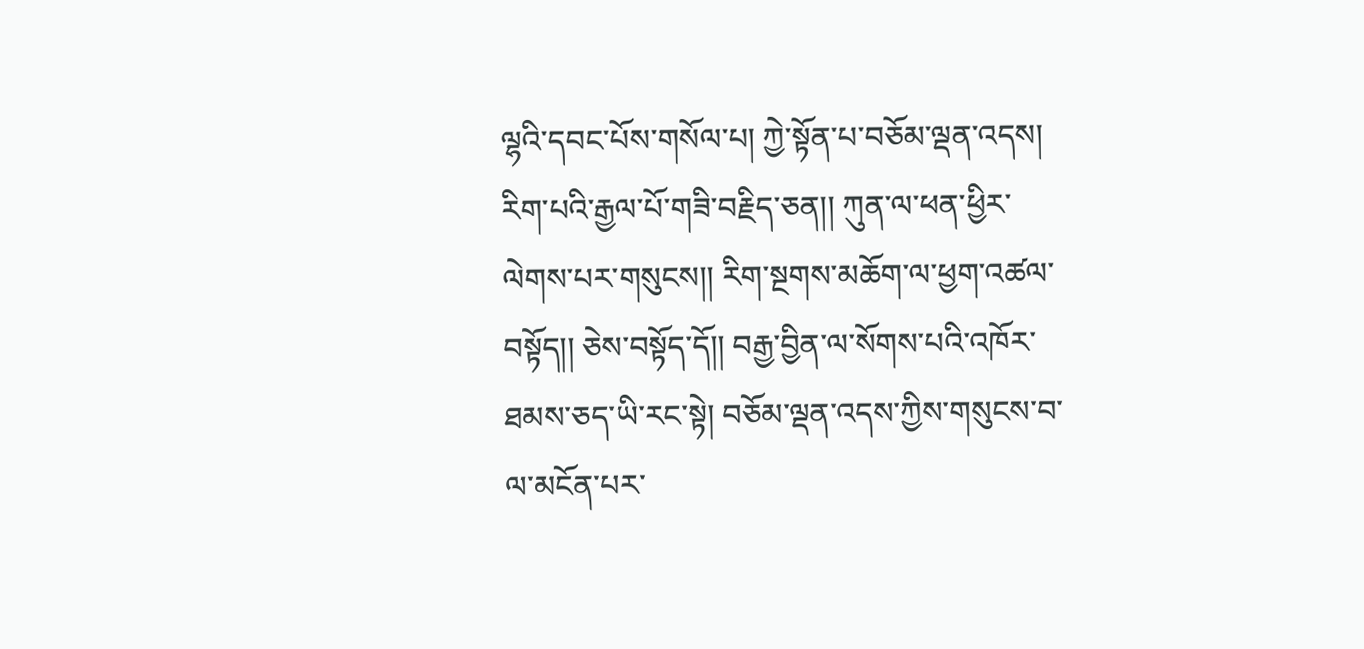ལྷའི་དབང་པོས་གསོལ་པ། ཀྱེ་སྟོན་པ་བཅོམ་ལྡན་འདས། རིག་པའི་རྒྱལ་པོ་གཟི་བརྗིད་ཅན།། ཀུན་ལ་ཕན་ཕྱིར་ལེགས་པར་གསུངས།། རིག་སྔགས་མཆོག་ལ་ཕྱག་འཚལ་བསྟོད།། ཅེས་བསྟོད་དོ།། བརྒྱ་བྱིན་ལ་སོགས་པའི་འཁོར་ཐམས་ཅད་ཡི་རང་སྟེ། བཅོམ་ལྡན་འདས་ཀྱིས་གསུངས་བ་ལ་མངོན་པར་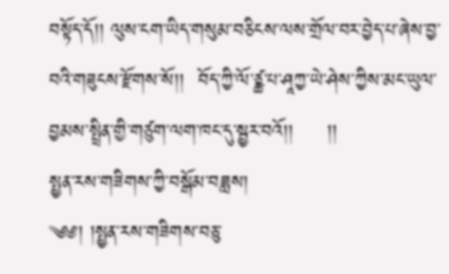བསྟོད་དོ།། ལུས་ངག་ཡིད་གསུམ་བཅིངས་ལས་གྲོལ་བར་བྱེད་པ་ཞེས་བྱ་བའི་གཟུངས་རྫོགས་སོ།།  བོད་ཀྱི་ལོ་ཙྪ་པ་ཤཱཀྱ་ཡེ་ཤེས་ཀྱིས་མང་ཡུལ་བྱམས་སྤྲིན་གྱི་གཙུག་ལག་ཁང་དུ་སྦྱར་བའོ།།     །།
སྤྱན་རས་གཟིགས་ཀྱི་བསྒོམ་བཟླས།
༄༅། །སྤྱན་རས་གཟིགས་བཅུ་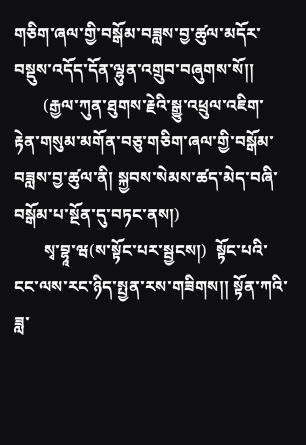གཅིག་ཞལ་གྱི་བསྒོམ་བཟླས་བྱ་ཚུལ་མདོར་བསྡུས་འདོད་དོན་ལྷུན་འགྲུབ་བཞུགས་སོ།།
       (རྒྱལ་ཀུན་ཐུགས་རྗེའི་སྒྱུ་འཕྲུལ་འཇིག་རྟེན་གསུམ་མགོན་བཅུ་གཅིག་ཞལ་གྱི་བསྒོམ་བཟླས་བྱ་ཚུལ་ནི། སྐྱབས་སེམས་ཚད་མེད་བཞི་བསྒོམ་པ་སྔོན་དུ་བཏང་ནས།)
       སྭ་བྷཱ་ཝ(ས་སྟོང་པར་སྦྱངས།)  སྟོང་པའི་ངང་ལས་རང་ཉིད་སྤྱན་རས་གཟིགས།། སྟོན་ཀའི་ཟླ་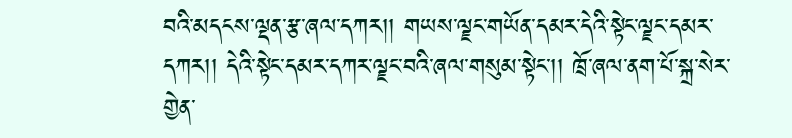བའི་མདངས་ལྡན་རྩ་ཞལ་དཀར།། གཡས་ལྗང་གཡོན་དམར་དེའི་སྟེང་ལྗང་དམར་དཀར།། དེའི་སྟེང་དམར་དཀར་ལྗང་བའི་ཞལ་གསུམ་སྟེང་།། ཁྲོ་ཞལ་ནག་པོ་སྐྲ་སེར་གྱེན་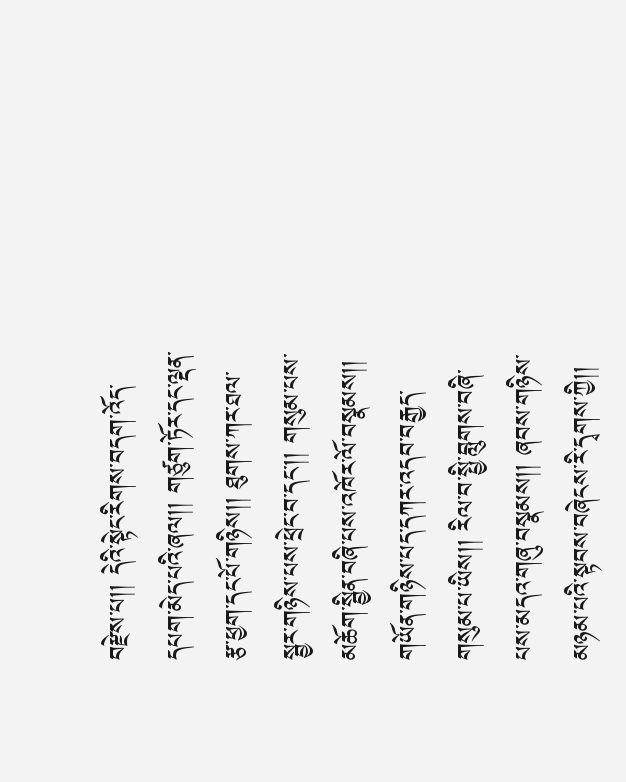བརྫེས་པ།། དེའི་སྟེང་རིགས་བདག་འོད་དཔག་མེད་པའི་ཞལ།། གཙུག་ཏོར་དང་ལྡན་རྩ་ཕྱག་དང་པོ་གཉིས།། ཐུགས་ཀར་ཐལ་སྦྱར་གཉིས་པས་ཕྲེང་བ་དང་།། གསུམ་པས་མཆོག་སྦྱིན་བཞི་པས་འཁོར་ལོ་བསྣམས།། གཡོན་གཉིས་པད་དཀར་འདབ་བརྒྱད་གསུམ་པ་ཡིས།། རིལ་བ་སྤྱི་བླུགས་བཞི་པས་མདའ་གཞུ་བསྣམས།། ཞབས་གཉིས་མཉམ་པའི་སྟབས་བཞེངས་རི་དྭགས་ཀྱི།།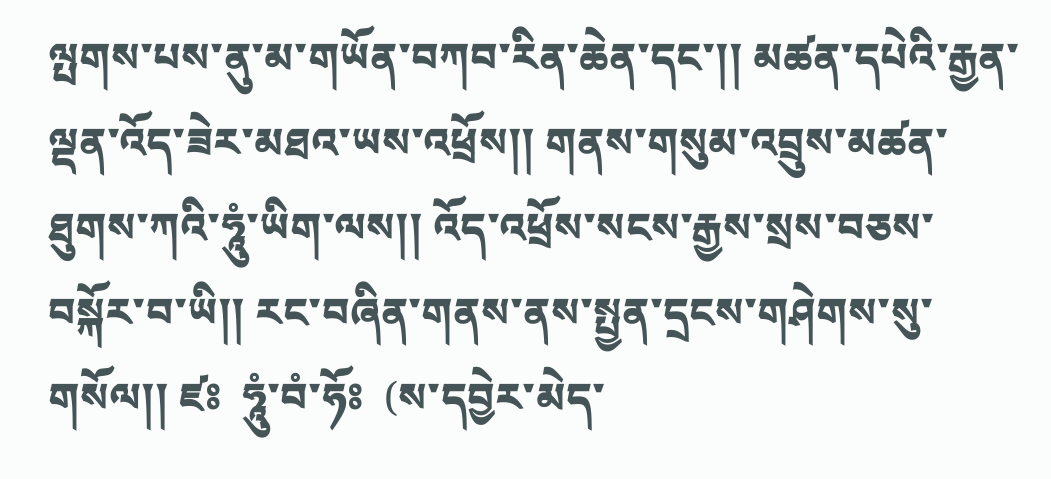ལྤགས་པས་ནུ་མ་གཡོན་བཀབ་རིན་ཆེན་དང་།། མཚན་དཔེའི་རྒྱན་ལྡན་འོད་ཟེར་མཐའ་ཡས་འཕྲོས།། གནས་གསུམ་འབྲུས་མཚན་ཐུགས་ཀའི་ཧཱུཾ་ཡིག་ལས།། འོད་འཕྲོས་སངས་རྒྱས་སྲས་བཅས་བསྐོར་བ་ཡི།། རང་བཞིན་གནས་ནས་སྤྱན་དྲངས་གཤེགས་སུ་གསོལ།། ཛཿ  ཧཱུཾ་བཾ་ཧོཿ  (ས་དབྱེར་མེད་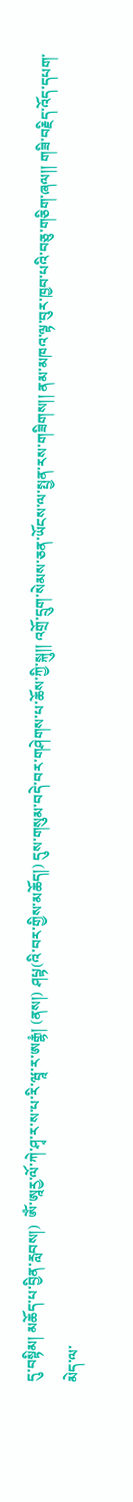དུ་བསྟིམ། མཆོད་པ་བྱིན་རླབས།)  ཨོཾ་ཨཱརྱ་ལོ་ཀེ་ཤྭ་ར་ས་པ་རི་ཝཱ་ར་ཨརྒྷཾ། (ནས།) ཤཔྟ(འི་བར་གྱིས་མཆོད།) དུས་གསུམ་བདེ་བར་གཤེགས་པ་ཆོས་ཀྱི་སྐུ།། འགྲོ་དྲུག་སེམས་ཅན་ཡོངས་ལ་སྤྱན་རས་གཟིགས།། ནམ་མཁའ་ལྟ་བུར་ཁྱབ་པའི་བཅུ་གཅིག་ཞལ།། གཟི་བརྗིད་འོད་དཔག་མེད་ལ་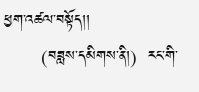ཕྱག་འཚལ་བསྟོད།།
       (བཟླས་དམིགས་ནི།)  རང་གི་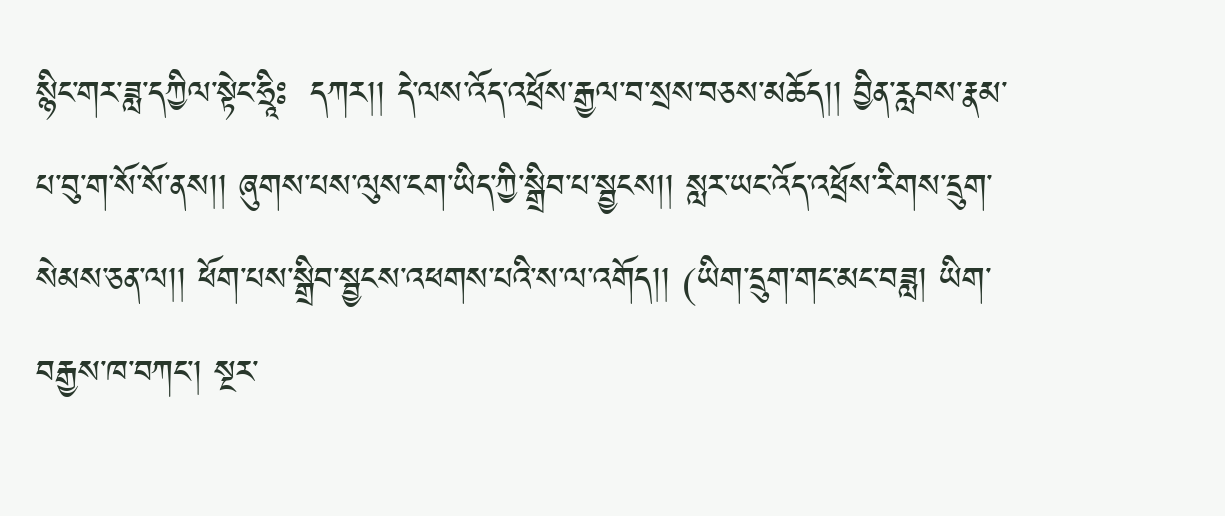སྙིང་གར་ཟླ་དཀྱིལ་སྟེང་ཧྲཱིཿ  དཀར།། དེ་ལས་འོད་འཕྲོས་རྒྱལ་བ་སྲས་བཅས་མཆོད།། བྱིན་རླབས་རྣམ་པ་བུ་ག་སོ་སོ་ནས།། ཞུགས་པས་ལུས་ངག་ཡིད་ཀྱི་སྒྲིབ་པ་སྦྱངས།། སླར་ཡང་འོད་འཕྲོས་རིགས་དྲུག་སེམས་ཅན་ལ།། ཕོག་པས་སྒྲིབ་སྦྱངས་འཕགས་པའི་ས་ལ་འགོད།། (ཡིག་དྲུག་གང་མང་བཟླ། ཡིག་བརྒྱས་ཁ་བཀང་། སྔར་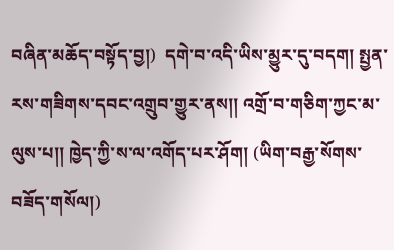བཞིན་མཆོད་བསྟོད་བྱ།)  དགེ་བ་འདི་ཡིས་མྱུར་དུ་བདག། སྤྱན་རས་གཟིགས་དབང་འགྲུབ་གྱུར་ནས།། འགྲོ་བ་གཅིག་ཀྱང་མ་ལུས་པ།། ཁྱེད་ཀྱི་ས་ལ་འགོད་པར་ཤོག། (ཡིག་བརྒྱ་སོགས་བཟོད་གསོལ།)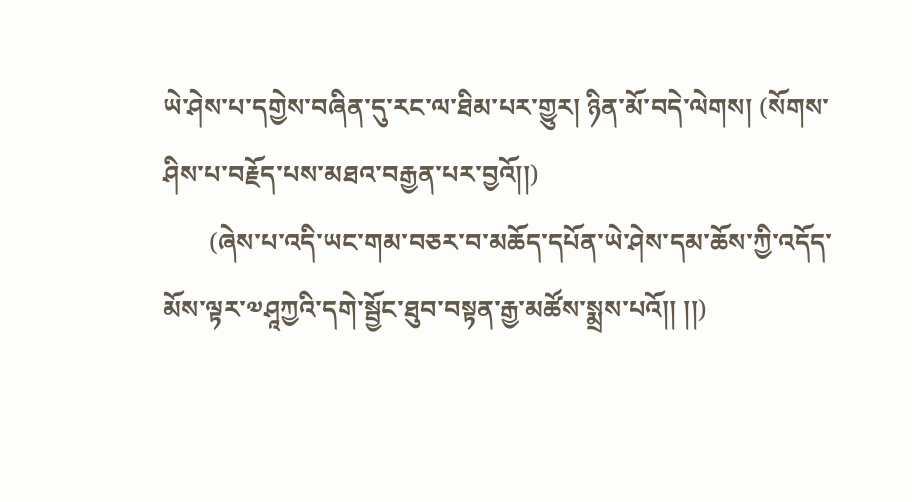ཡེ་ཤེས་པ་དགྱེས་བཞིན་དུ་རང་ལ་ཐིམ་པར་གྱུར། ཉིན་མོ་བདེ་ལེགས། (སོགས་ཤིས་པ་བརྗོད་པས་མཐའ་བརྒྱན་པར་བྱའོ།།)
       (ཞེས་པ་འདི་ཡང་གམ་བཅར་བ་མཆོད་དཔོན་ཡེ་ཤེས་དམ་ཆོས་ཀྱི་འདོད་མོས་ལྟར་༧ཤཱཀྱའི་དགེ་སྦྱོང་ཐུབ་བསྟན་རྒྱ་མཚོས་སྨྲས་པའོ།། །།)